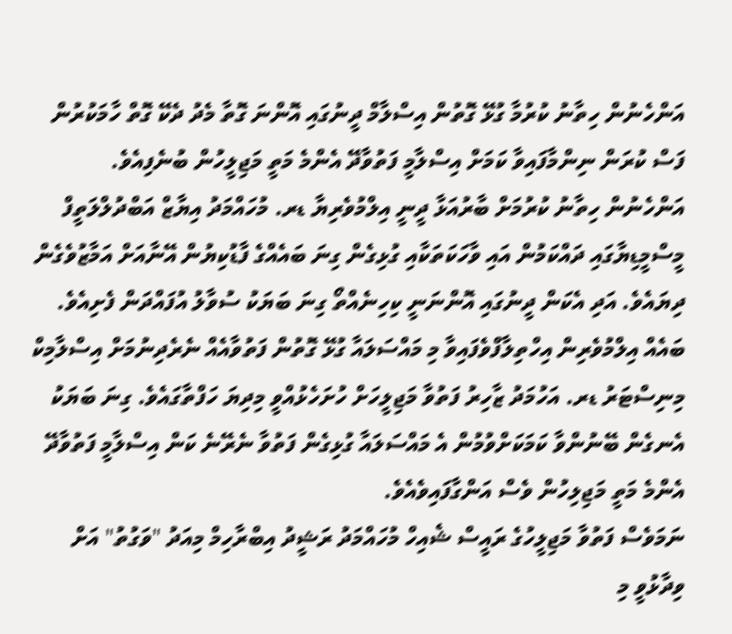އަންހެނުން ހިތާނު ކުރުމާ ގުޅޭ ގޮތުން އިސްލާމް ދީނުގައި އޮންނަ ގޮތާ މެދު ދެކޭ ގޮތް ހާމަކުރުން ފަސް ކުރަން ނިންމާފައިވާ ކަމަށް އިސްލާމީ ފަތުވާދޭ އެންމެ މަތީ މަޖިލީހުން ބުނެފިއެވެ.
އަންހެނުން ހިތާނު ކުރުމަށް ބާރުއަޅާ ދީނީ އިލްމުވެރިޔާ ޑރ. މުހައްމަދު އިޔާޒް އަބްދުލްލަތީފް މީސްމީޑިޔާގައި ދައްކަމުން އައި ވާހަކަތަކާއި ގުޅިގެން ގިނަ ބައެއްގެ ފާޑުކިޔުން އޭނާއަށް އަމާޒުވެގެން ދިޔައެވެ. އަދި އެކަން ދީނުގައި އޮންނަނީ ކިހިނެއްތޯ ގިނަ ބަޔަކު ސުވާލު އުފައްދަން ފެށިއެވެ.
ބައެއް އިލްމުވެރިން އިހްތިލާފްވެފައިވާ މި މައްސަލައާ ގުޅޭ ގޮތުން ފަތުވާއެއް ނެރެދިނުމަށް އިސްލާމިކް މިނިސްޓަރު ޑރ. އަހުމަދު ޒާހިރު ފަތުވާ މަޖިލީހަށް ހުށަހެޅުއްވީ މިދިޔަ ހަފްތާގައެވެ. ގިނަ ބަޔަކު އެނގެން ބޭނުންވާ ކަމަކަށްވުމުން އެ މައްސަލައާ ގުޅިގެން ފަތުވާ ނެރޭނެ ކަން އިސްލާމީ ފަތުވާދޭ އެންމެ މަތީ މަޖިލިހުން ވެސް އަންގާފައިވެއެވެ.
ނަމަވެސް ފަތުވާ މަޖިލީހުގެ ރައީސް ޝެއިހް މުހައްމަދު ރަޝީދު އިބްރާހިމް މިއަދު "ވަގުތު" އަށް ވިދާޅުވީ މި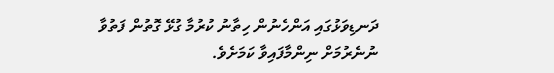ދަނޑިވަޅުގައި އަންހެނުން ހިތާނު ކުރުމާ ގުޅޭ ގޮތުން ފަތުވާ ނުނެރުމަށް ނިންމާފައިވާ ކަމަށެވެ.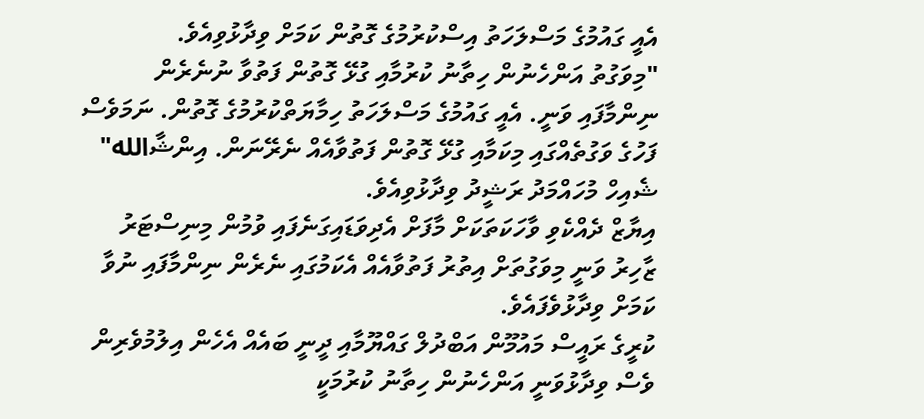އެއީ ގައުމުގެ މަސްލަހަތު އިސްކުރުމުގެ ގޮތުން ކަމަށް ވިދާޅުވިއެވެ.
"މިވަގުތު އަންހެނުން ހިތާނު ކުރުމާއި ގުޅޭ ގޮތުން ފަތުވާ ނުނެރެން ނިންމާފައި ވަނީ. އެއީ ގައުމުގެ މަސްލަހަތު ހިމާޔަތްކުރުމުގެ ގޮތުން. ނަމަވެސް ފަހުގެ ވަގުތެއްގައި މިކަމާއި ގުޅޭ ގޮތުން ފަތުވާއެއް ނެރޭނަން. އިންޝާالله" ޝެއިހް މުހައްމަދު ރަޝީދު ވިދާޅުވިއެވެ.
އިޔާޒް ދެއްކެވި ވާހަކަތަކަށް މާފަށް އެދިވަޑައިގަނެފައި ވުމުން މިނިސްޓަރު ޒާހިރު ވަނީ މިވަގުތަށް އިތުރު ފަތުވާއެއް އެކަމުގައި ނެރެން ނިންމާފައި ނުވާ ކަމަށް ވިދާޅުވެފައެވެ.
ކުރީގެ ރައީސް މައުމޫން އަބްދުލް ގައްޔޫމާއި ދީނީ ބައެއް އެހެން އިލުމުވެރިން ވެސް ވިދާޅުވަނީ އަންހެނުން ހިތާނު ކުރުމަކީ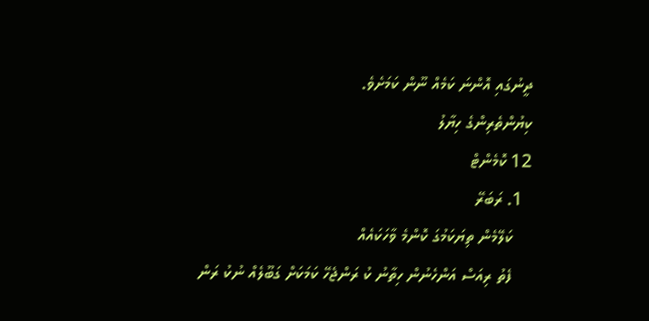ދީނުގައި އޮންނަ ކަމެއް ނޫން ކަމަށެވެ.
ކިޔުންތެރިންގެ ހިޔާލު
12 ކޮމެންޓް
  1. ރަބަރޭ
    ކަލޭމެން ތިޔަކަމުގަ ކޮންމެ ވާހަކައެއް
    ފެތު ރިއަސް އަންހެނުން ހިތާނު ކު ރަންޖެހޭ ކަމަކަށް ގަބޫލެއް ނުކު ރަން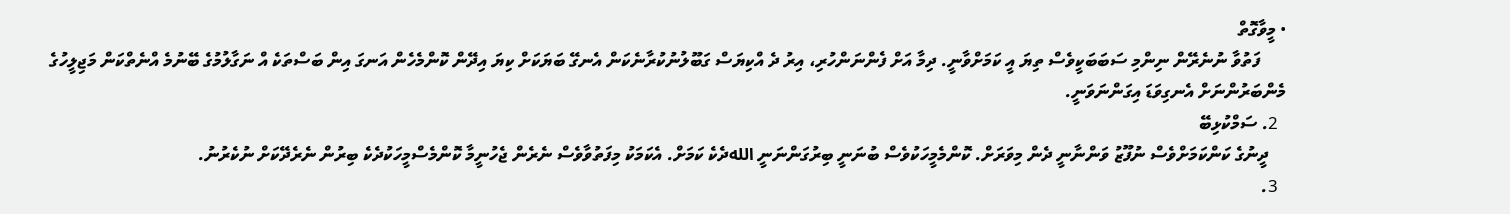• މީވާގޮތް
      ފަތުވާ ނުނެރޭން ނިންމި ސަބަބަކީވެސް ތިޔަ އީ ކަމަށްވާނީ. ދިމާ އަށް ފެންނަންހުރި، އިރު ދެ އްކިޔަސް ގަބޫލުނުކުރާނެކަން އެނގޭ ބަޔަކަށް ކިޔަ އިދޭން ކޮންމެހެން އަނގަ އިން ބަސްތަކެ އް ނަގާލުމުގެ ބޭނުމެ އްނެތްކަން މަޖިލީހުގެ މެންބަރުންނަށް އެނގިވަޑަ އިގަންނަވަނީ.
  2. ސަމްކުޅިބޭ
    ދީނުގެ ކަންކަމަށްވެސް ނުފޫޒު ވަންނާނީ ދެން މިވަރަށް. ކޮންމެމީހަކުވެސް ބުނަނީ ބިރުގަންނަނީ اللهދެކެ ކަމަށް. އެކަމަކު މިފަތުވާވެސް ނެރެން ޖެހުނީމާ ކޮންމެސްމީހަކުދެކެ ބިރުން ނެރެދޭކަށް ނުކެރުނު.
  3.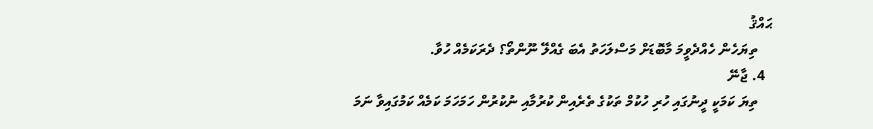ޙައްޤު
    ތިޔަހެން ހެއްދެވީމަ މާބޮޑަށް މަސްލަހަތު އެބަ ގެއްލޭ ނޫންތޯ؟ ދެރަކަމެއް ހުވާ.
  4. ޖާނޭ
    ތިޔަ ކަމަކީ ދީނުގައި ހުރި ހުކުމް ތަކުގެ ތެރެއިން ކުރުމާއި ނުކުރުން ހަމަހަމަ ކަމެއް ކަމުގައިވާ ނަމަ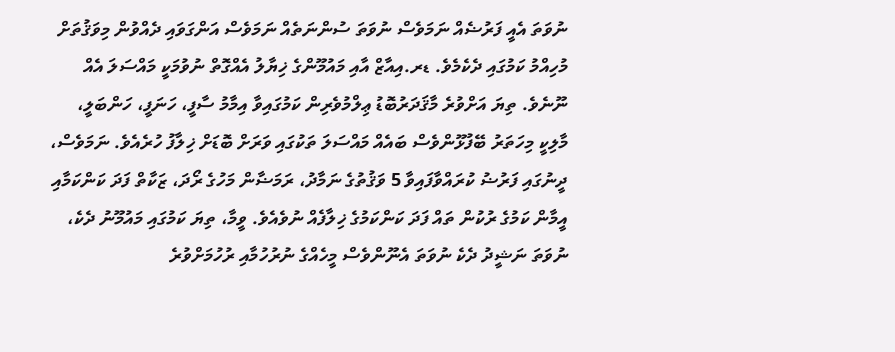ނުވަތަ އެއީ ފަރުޟެއް ނަމަވެސް ނުވަތަ ސުންނަތެއް ނަމަވެސް އަންގަވައި ދެއްވުން މިވަޤުތަށް މުހިއްމު ކަމުގައި ދެކެމެވެ. ޑރ.އިއާޒް އާއި މައުމޫންގެ ޚިޔާލު އެއްގޮތް ނުވުމަކީ މައްސަލަ އެއް ނޫނެވެ. ތިޔަ އަށްވުރެ މާޤަދަރުބޮޑު ޢިލްމުވެރިން ކަމުގައިވާ އިމާމު ސާފީ، ހަނަފީ، ހަންބަލީ، މާލިކީ މިހަތަރު ބޭފުޅޫންވެސް ބައެއް މައްސަލަ ތަކުގައި ވަރަށް ބޮޑަށް ޚިލާފު ހުރެއެވެ. ނަމަވެސް، ދީނުގައި ފަރުޟު ކުރައްވާފައިވާ 5 ވަޤުތުގެ ނަމާދު، ރަމަޟާން މަހުގެ ރޯދަ، ޒަކާތް ފަދަ ކަންކަމާއި އީމާން ކަމުގެ ރުކުން ތައް ފަދަ ކަންކަމުގެ ޚިލާފެއް ނުވެއެވެ. ވީމާ، ތިޔަ ކަމުގައި މައުމޫނު ދެކެ، ނުވަތަ ނަޝީދު ދެކެ ނުވަތަ އެނޫންވެސް މީހެއްގެ ނުރުހުމާއި ރުހުމަށްވުރެ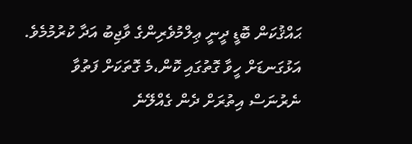ޙައްޤުކަން ބޮޑީ ދީނީ ޢިލްމުވެރިންގެ ވާޖިބު އަދާ ކުރުމުމެވެ. އަޅުގަނޑަށް ހީވާ ގޮތުގައި ކޮން،މެ ގޮތަކަށް ފަތުވާ ނެރުނަސް އިތުރަށް ދެން ގެއްލޭނެ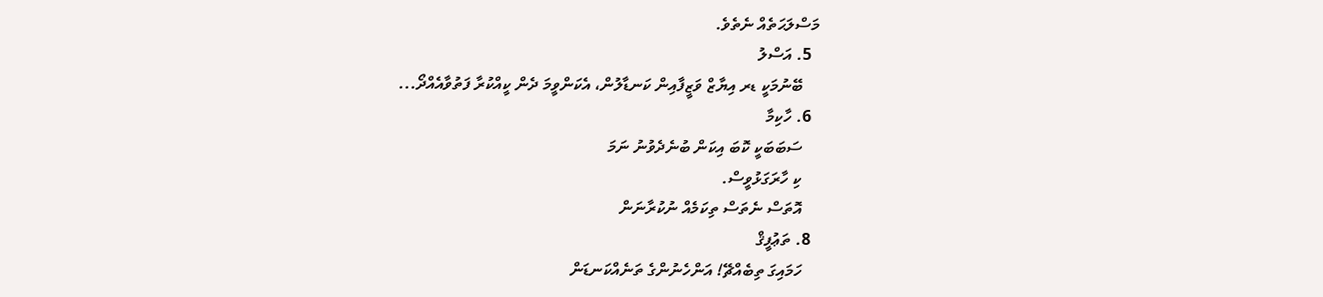މަސްލަޙަތެއް ނެތެވެ.
  5. އަސްލު
    ބޭނުމަކީ ޑރ އިޔާޒް ވަޒީފާއިން ކަނޑާލުން، އެކަންވީމަ ދެން ކީއްކުރާ ފަތުވާއެއްދޯ...
  6. ހާކިމާ
    ސަބަބަކީ ކޮބަ އިކަން ބުނެދެވުނު ނަމަ
    ކި ހާރަގަޅުވީސް.
    އޮތަސް ނެތަސް ތިކަމެއް ނުކުރާނަން
  8. ތަޢުފީޤް
    ހަމައިގަ ތިބެއްޗޭ! އަންހެނުންގެ ތަނެއްކަނޑަން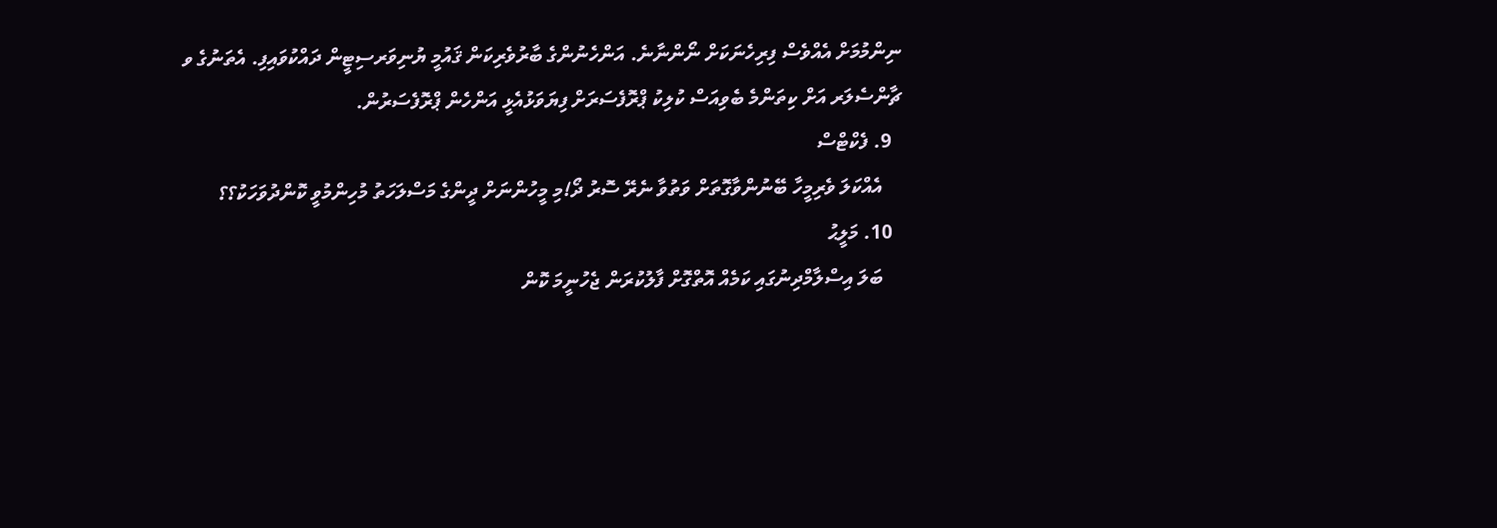ނިންމުމަށް އެއްވެސް ފިރިހެނަކަށް ނޯންނާނެ. އަންހެނުންގެ ބާރުވެރިކަން ޤައުމީ ޔުނިވަރސިޓީން ދައްކުވައިފި. އެތަނުގެ ވ ޗާންސެލަރ އަށް ކިތަންމެ ބެވިއަސް ކުލިކު ޕްރޮފެސަރަށް ފިޔަވަޅުއެޅީ އަންހެން ޕްރޮފެސަރުން.
  9. ފެކްޓްސް
    އެއްކަލަ ވެރިމީހާ ބޭނުންވާގޮތަށް ވަތުވާ ނެރޭ ސޮރު ދޯ!މި މީހުންނަށް ދީންގެ މަސްލަހަތު މުހިންމުވީ ކޮންދުވަހަކު؟؟
  10. މަލީޙު
    ބަލަ އިސްލާމްދިނުގައި ކަމެއް އޮތްގޮށް ފާލުކުރަން ޖެހުނީމަ ކޮން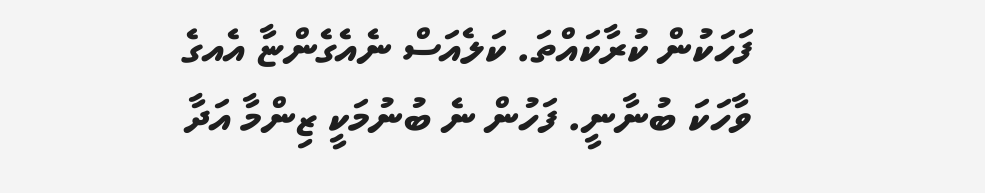ފަހަކުން ކުރާކައްތަ. ކަލެއަސް ނެއެގެންޏާ އެއގެ ވާހަކަ ބުނާނީ. ފަހުން ނެ ބުނުމަކީ ޒިންމާ އަދާ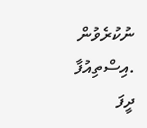ނުކުރެވުން .އިސްތިއުފާ ދީފަ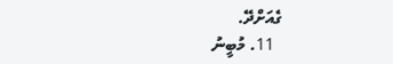ގެއަށްދޭ.
  11. މުބީނު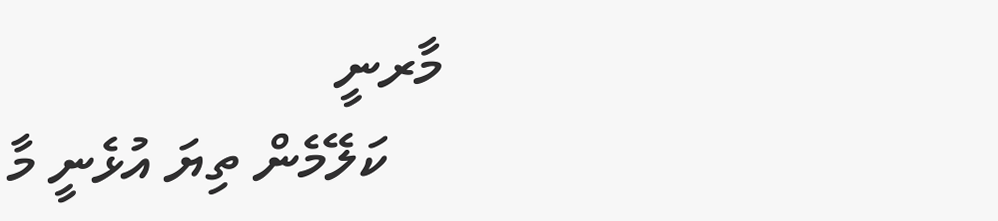މާރނީ
    ކަލޭމެން ތިޔަ އުޅެނީ މާ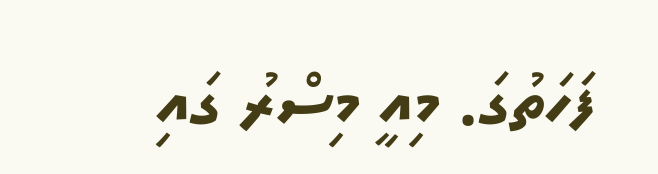ފަހަތުގަ. މިއީ މިސްރު ގައި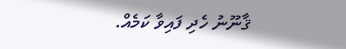ޤާނޫނު ހެދި ފައިވާ ކަމެއް.